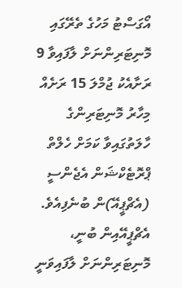އޯގަސްޓު މަހުގެ ތެރޭގައި މޮނިޓަރިންނަށް ލާފައިވާ 9 ރަށާއެކު ޖުމްލަ 15 ރަށެއް މިހާރު މޮނިޓަރިންގެ ހާލަތުގައިވާ ކަމަށް ހެލްތް ޕްރޮޓެކްޝަން އެޖެންސީ (އެޗްޕީއޭ)ން ބުނެފިއެވެ.
އެޗްޕީއޭއިން ބުނީ، މޮނިޓަރިންނަށް ލާފައިވަނީ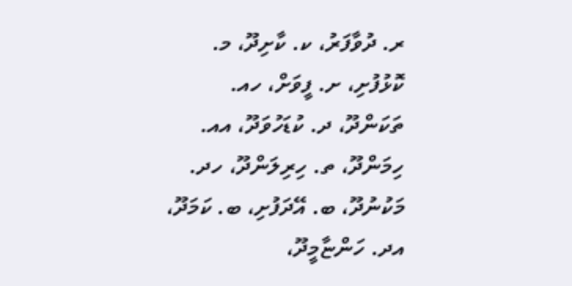ރ. ދުވާފަރު، ކ. ކާށިދޫ، މ. ކޮޅުފުށި، ށ. ފީވަށް، ހއ. ތަކަންދޫ، ދ. ކުޑަހުވަދޫ، އއ. ހިމަންދޫ، ތ. ހިރިލަންދޫ، ހދ. މަކުނުދޫ، ބ. އޭދަފުށި، ބ. ކަމަދޫ، އދ. ހަންޏާމީދޫ،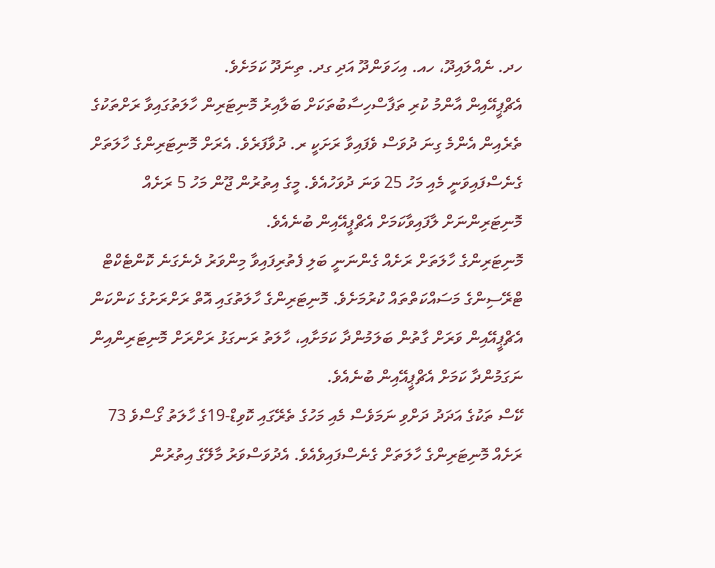ހދ. ނެއްލައިދޫ، ހއ. އިހަވަންދޫ އަދި ގދ. ތިނަދޫ ކަމަށެވެ.
އެޗްޕީއޭއިން އާންމު ކުރި ތަފާސްހިސާބުތަކަށް ބަލާއިރު މޮނިޓަރިން ހާލަތުގައިވާ ރަށްތަކުގެ ތެރެއިން އެންމެ ގިނަ ދުވަސް ވެފައިވާ ރަށަކީ ރ. ދުވާފަރެވެ. އެރަށް މޮނިޓަރިންގެ ހާލަތަށް ގެނެސްފައިވަނީ މެއި މަހު 25 ވަނަ ދުވަހުއެވެ. މީގެ އިތުރުން ޖޫން މަހު 5 ރަށެއް މޮނިޓަރިންނަށް ލާފައިވާކަމަށް އެޗްޕީއޭއިން ބުނެއެވެ.
މޮނިޓަރިންގެ ހާލަތަށް ރަށެއް ގެންނަނީ ބަލި ފެތުރިފައިވާ މިންވަރު ދެނެގަނެ ކޮންޓެކްޓް ޓްރޭސިންގެ މަސައްކަތްތައް ކުރުމަށެވެ. މޮނިޓަރިންގެ ހާލަތުގައި އޮތް ރަށްރަށުގެ ކަންކަން އެޗްޕީއޭއިން ވަރަށް ގާތުން ބަލަމުންދާ ކަމަށާއި، ހާލަތު ރަނގަޅު ރަށްރަށް މޮނިޓަރިންއިން ނަގަމުންދާ ކަމަށް އެޗްޕީއޭއިން ބުނެއެވެ.
ކޭސް ތަކުގެ އަދަދު ދަށްވި ނަމަވެސް މެއި މަހުގެ ތެރޭގައި ކޮވިޑް-19ގެ ހާލަތު ގޯސްވެ 73 ރަށެއް މޮނިޓަރިންގެ ހާލަތަށް ގެނެސްފައިވެއެވެ. އެދުވަސްވަރު މާލޭގެ އިތުރުން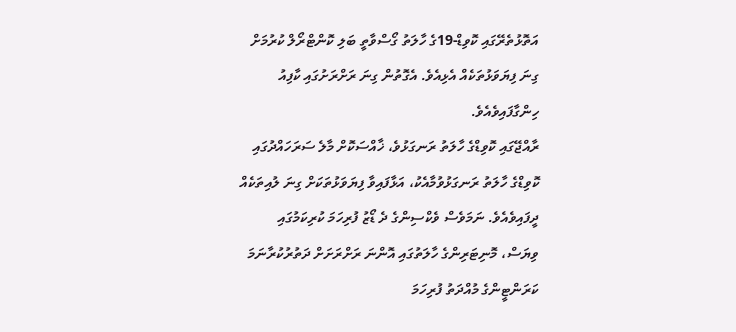އަތޮޅުތެރޭގައި ކޮވިޑް-19ގެ ހާލަތު ގޯސްވާތީ ބަލި ކޮންޓްރޯލް ކުރުމަށް ގިނަ ފިޔަވަޅުތަކެއް އެޅިއެވެ. އެގޮތުން ގިނަ ރަށްރަށުގައި ކާފިއު ހިންގާފައިވެއެވެ.
ރާއްޖޭގައި ކޮވިޑްގެ ހާލަތު ރަނގަޅުވެ، ޚާއްސަކޮށް މާލެ ސަރަހައްދުގައި ކޮވިޑްގެ ހާލަތު ރަނގަޅުވުމާއެކު، އަޅާފައިވާ ފިޔަވަޅުތަކަށް ގިނަ ލުއިތަކެއް ދީފައިވެއެވެ. ނަމަވެސް ވެކްސިންގެ ދެ ޑޯޒު ފުރިހަމަ ކުރިކަމުގައި ވިޔަސް، މޮނިޓަރިންގެ ހާލަތުގައި އޮންނަ ރަށްރަށަށް ދަތުރުކުރާނަމަ ކަރަންޓީންގެ މުއްދަތު ފުރިހަމަ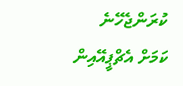ކުރަންޖެހޭނެ ކަމަށް އެޗްޕީއޭއިން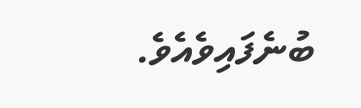ބުނެފައިވެއެވެ.